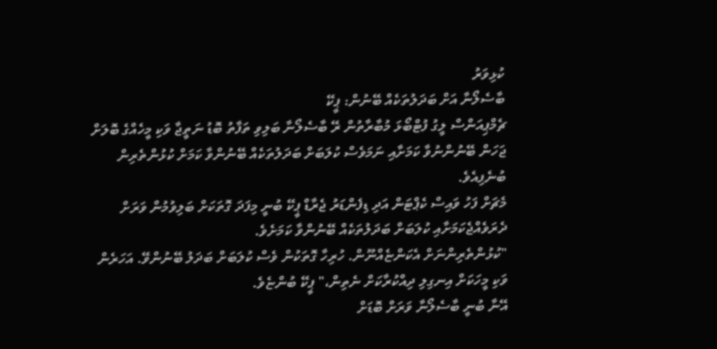ކުޅިވަރު
ބާސެލޯނާ އަށް ބަދަލުތަކެއް ބޭނުން: ޕީކޭ
ޗެމްޕިއަންސް ލީގު ފުޓްބޯޅަ މުބާރާތުން ރޭ ބާސެލޯނާ ބަލިވި ތަފާތު ބޮޑު ނަތީޖާ ވަކި މީހެއްގެ ބޮލަށް ޖަހަން ބޭނުންނުވާ ކަމަށާއި ނަމަވެސް ކުލަބަށް ބަދަލުތަކެއް ބޭނުންވާ ކަމަށް ކުޅުންތެރިން ބުނެފިއެވެ.
މެޗަށް ފަހު ވައިސް ކެޕްޓަން އަދި ޑިފެންޑަރު ޖެރާޑް ޕީކޭ ބުނީ މިފަދަ ގޮތަކަށް ބަލިވުމުން ވަރަށް ދެރަވެއްޖެކަމަށާއި ކުލަބަށް ބަދަލުތަކެއް ބޭނުންވާ ކަމަށެވެ.
"ކުޅުންތެރިންނަށް އެކަންޏެއްނޫން. ހުރިހާ ގޮތަކުން ވެސް ކުލަބަށް ބަދަލު ބޭނުންވޭ. އަހަރެން ވަކި މީހަކަށް އިނގިލި ދިއްކުރާކަށް ނެތިން،" ޕީކޭ ބުންޏެވެ.
އޭނާ ބުނީ ބާސެލޯނާ ވަރަށް ބޮޑަށް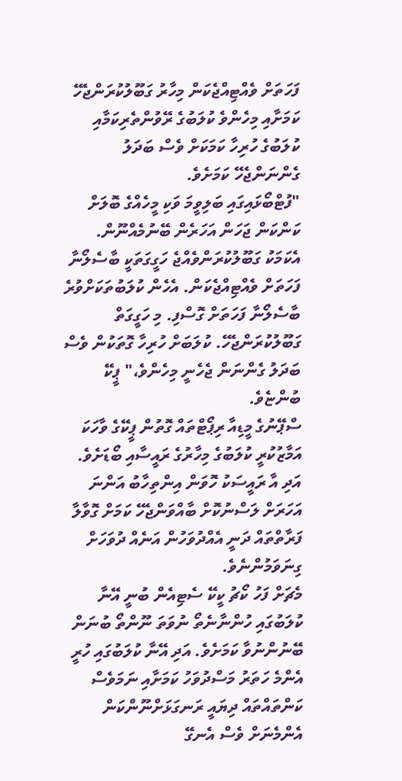ފަހަތަށް ވެއްޓިއްޖެކަން މިހާރު ގަބޫލުކުރަންޖެހޭ ކަމަށާއި މިހެންވެ ކުލަބުގެ ރޭވުންތެރިކަމާއި ކުލަބުގެ ހުރިހާ ކަމަކަށް ވެސް ބަދަލު ގެންނަންޖެހޭ ކަމަށެވެ.
"ފުޓްބޯޅައިގައި ބަލިވީމަ ވަކި މީހެއްގެ ބޮލަށް ކަންކަން ޖަހަން އަހަރެން ބޭނުމެއްނޫން. އެކަމަކު ގަބޫލުކުރަންވެއްޖެ ހަގީގަތަކީ ބާސެލޯނާ ފަހަތަށް ވެއްޓިއްޖެކަން. އެހެން ކުލަބުތަކަށްވުރެ ބާސެލޯނާ ފަހަތަށް ގޮސްފި. މި ހަގީގަތް ގަބޫލުކުރަންޖެހޭ. ކުލަބަށް ހުރިހާ ގޮތަކުން ވެސް ބަދަލު ގެންނަން ޖެހެނީ މިހެންވެ،" ޕީކޭ ބުންޏެވެ.
ސްޕޭނުގެ މީޑިއާ ރިޕޯޓްތައް ގޮތުން ޕީކޭގެ ވާހަކަ އަމާޒުކުރީ ކުލަބުގެ މިހާރުގެ ރައީސާއި ބޯޑަށެވެ. އަދި އާ ރައީސަކު ހޮވަން އިންތިހާބު އަންނަ އަހަރަށް ލަސްނުކޮށް ބާއްވަންޖެހޭ ކަމަށް ގޮވާލާ ފަރާތްތައް ދަނީ އެއްދުވަހުން އަނެއް ދުވަހަށް ގިނަވަމުންނެވެ.
މެޗަށް ފަހު ކޯޗު ކީކޭ ސެޓިއެން ބުނީ އޭނާ ކުލަބުގައި ހުންނާނެތޯ ނުވަތަ ނޫންތޯ ބުނަން ބޭނުންނުވާ ކަމަށެވެ. އަދި އޭނާ ކުލަބުގައި ހުރީ އެންމެ ހަތަރު މަސްދުވަހު ކަމަށާއި ނަމަވެސް ކަންތައްތައް ދިޔައީ ރަނގަޅަށްނޫންކަން އެންމެނަށް ވެސް އެނގޭ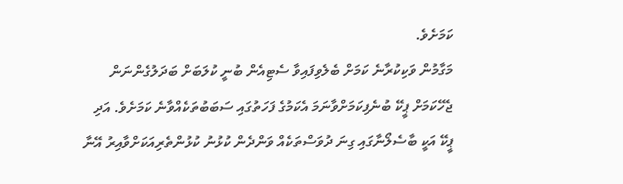ކަމަށެވެ.
މަގާމުން ވަކިކުރާނެ ކަމަށް ބެލެވިފައިވާ ސެޓިއެން ބުނީ ކުލަބަށް ބަދަލުގެންނަން ޖެހޭކަމަށް ޕީކޭ ބުނެފިކަމަށްވާނަމަ އެކަމުގެ ފަހަތުގައި ސަބަބުތަކެއްވާނެ ކަމަށެވެ. އަދި ޕީކޭ އަކީ ބާސެލޯނާގައި ގިނަ ދުވަސްތަކެއް ވަންދެން ކުޅުނު ކުޅުންތެރިއަކަށްވާއިރު އޭނާ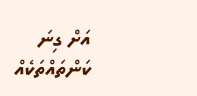އަށް ގިނަ ކަންތައްތަކެއް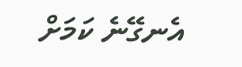އެނގޭނެ ކަމަށް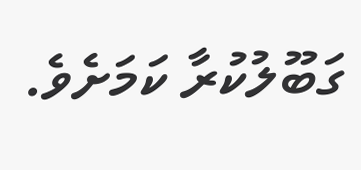ގަބޫލުކުރާ ކަމަށެވެ.